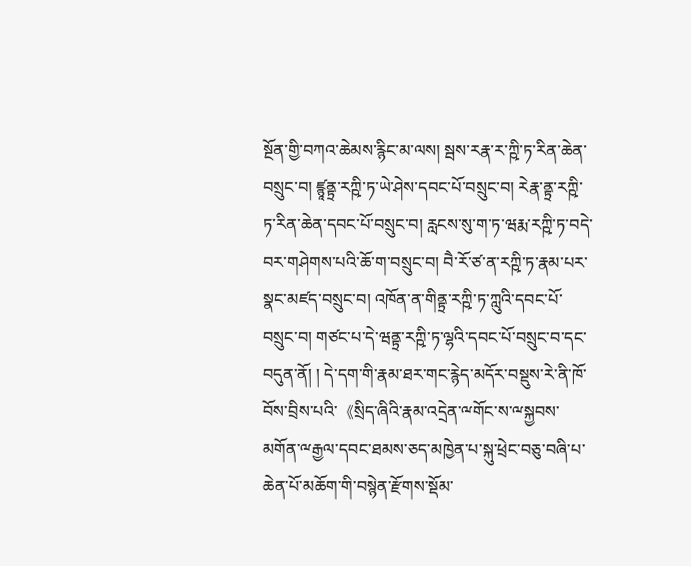སྔོན་གྱི་བཀའ་ཆེམས་རྙིང་མ་ལས། སྦས་རརྣ་ར་ཀྵི་ཏ་རིན་ཆེན་བསྲུང་བ། ཛྙཱནྟྲ་རཀྵི་ཏ་ཡེ་ཤེས་དབང་པོ་བསྲུང་བ། རེརྣ་ནྟྲ་རཀྵི་ཏ་རིན་ཆེན་དབང་པོ་བསྲུང་བ། རླངས་སུ་ག་ཏ་ཝརྨ་རཀྵི་ཏ་བདེ་བར་གཤེགས་པའི་ཆོ་ག་བསྲུང་བ། བཻ་རོ་ཙ་ན་རཀྵི་ཏ་རྣམ་པར་སྣང་མཛད་བསྲུང་བ། འཁོན་ན་གིནྟྲ་རཀྵི་ཏ་ཀླུའི་དབང་པོ་བསྲུང་བ། གཙང་པ་དེ་ཝནྟྲ་རཀྵི་ཏ་ལྷའི་དབང་པོ་བསྲུང་བ་དང་བདུན་ནོ། ། དེ་དག་གི་རྣམ་ཐར་གང་རྙེད་མདོར་བསྡུས་རེ་ནི་ཁོ་བོས་བྲིས་པའི་《སྲིད་ཞིའི་རྣམ་འདྲེན་ྋགོང་ས་ྋསྐྱབས་མགོན་ྋརྒྱལ་དབང་ཐམས་ཅད་མཁྱེན་པ་སྐུ་ཕྲེང་བཅུ་བཞི་པ་ཆེན་པོ་མཆོག་གི་བསྙེན་རྫོགས་སྡོམ་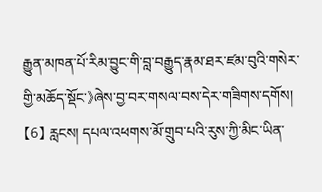རྒྱུན་མཁན་པོ་རིམ་བྱུང་གི་བླ་བརྒྱུད་རྣམ་ཐར་ཛམ་བུའི་གསེར་གྱི་མཆོད་སྡོང་》ཞེས་བྱ་བར་གསལ་བས་དེར་གཟིགས་དགོས། 【6】 རླངས། དཔལ་འཕགས་མོ་གྲུབ་པའི་རུས་ཀྱི་མིང་ཡིན་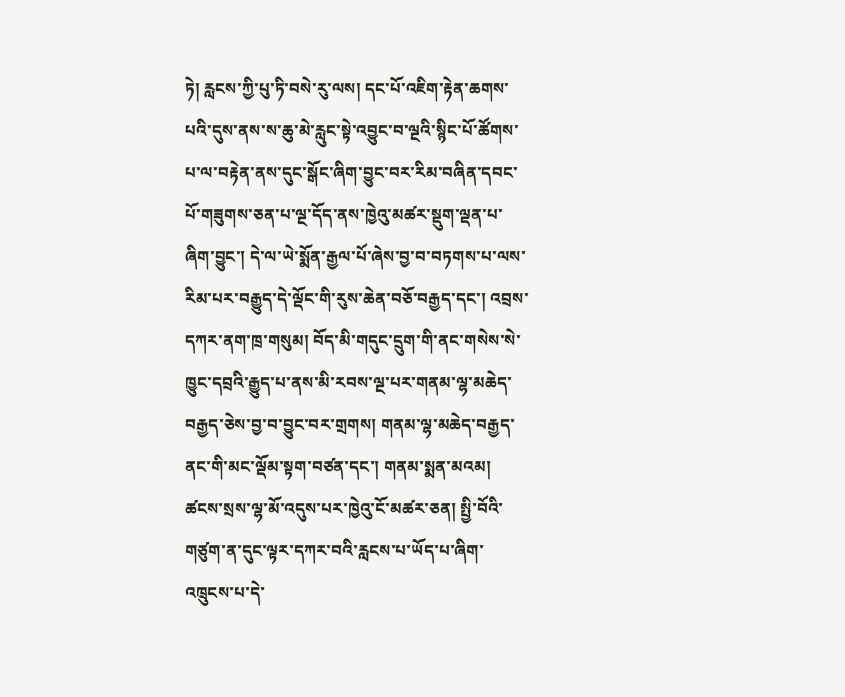ཏེ། རླངས་ཀྱི་པུ་ཏི་བསེ་རུ་ལས། དང་པོ་འཇིག་རྟེན་ཆགས་པའི་དུས་ནས་ས་ཆུ་མེ་རླུང་སྟེ་འབྱུང་བ་ལྔའི་སྙིང་པོ་ཚོགས་པ་ལ་བརྟེན་ནས་དུང་སྒོང་ཞིག་བྱུང་བར་རིམ་བཞིན་དབང་པོ་གཟུགས་ཅན་པ་ལྔ་དོད་ནས་ཁྱེའུ་མཚར་སྡུག་ལྡན་པ་ཞིག་བྱུང་། དེ་ལ་ཡེ་སྨོན་རྒྱལ་པོ་ཞེས་བྱ་བ་བཏགས་པ་ལས་རིམ་པར་བརྒྱུད་དེ་ལྡོང་གི་རུས་ཆེན་བཅོ་བརྒྱད་དང་། འབྲས་དཀར་ནག་ཁྲ་གསུམ། བོད་མི་གདུང་དྲུག་གི་ནང་གསེས་སེ་ཁྱུང་དབྲའི་རྒྱུད་པ་ནས་མི་རབས་ལྔ་པར་གནམ་ལྷ་མཆེད་བརྒྱད་ཅེས་བྱ་བ་བྱུང་བར་གྲགས། གནམ་ལྷ་མཆེད་བརྒྱད་ནང་གི་མང་ལྡོམ་སྟག་བཙན་དང་། གནམ་སྨན་མའམ། ཚངས་སྲས་ལྷ་མོ་འདུས་པར་ཁྱེའུ་ངོ་མཚར་ཅན། སྤྱི་བོའི་གཙུག་ན་དུང་ལྟར་དཀར་བའི་རླངས་པ་ཡོད་པ་ཞིག་འཁྲུངས་པ་དེ་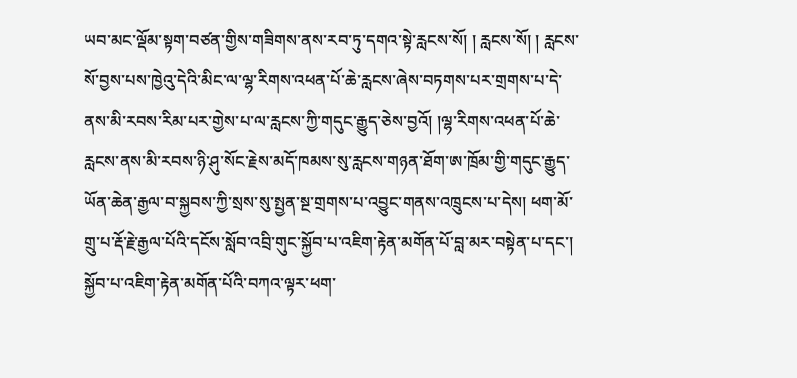ཡབ་མང་ལྡོམ་སྟག་བཙན་གྱིས་གཟིགས་ནས་རབ་ཏུ་དགའ་སྟེ་རླངས་སོ། ། རླངས་སོ། ། རླངས་སོ་བྱས་པས་ཁྱེའུ་དེའི་མིང་ལ་ལྷ་རིགས་འཕན་པོ་ཆེ་རླངས་ཞེས་བཏགས་པར་གྲགས་པ་དེ་ནས་མི་རབས་རིམ་པར་གྱེས་པ་ལ་རླངས་ཀྱི་གདུང་རྒྱུད་ཅེས་བྱའོ། །ལྷ་རིགས་འཕན་པོ་ཆེ་རླངས་ནས་མི་རབས་ཉི་ཤུ་སོང་རྗེས་མདོ་ཁམས་སུ་རླངས་གཉན་ཐོག་ཨ་ཁྲོམ་གྱི་གདུང་རྒྱུད་ཡོན་ཆེན་རྒྱལ་བ་སྐྱབས་ཀྱི་སྲས་སུ་སྤྱན་སྔ་གྲགས་པ་འབྱུང་གནས་འཁྲུངས་པ་དེས། ཕག་མོ་གྲུ་པ་རྡོ་རྗེ་རྒྱལ་པོའི་དངོས་སློབ་འབྲི་གུང་སྐྱོབ་པ་འཇིག་རྟེན་མགོན་པོ་བླ་མར་བསྟེན་པ་དང་། སྐྱོབ་པ་འཇིག་རྟེན་མགོན་པོའི་བཀའ་ལྟར་ཕག་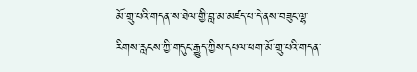མོ་གྲུ་པའི་གདན་ས་ཐེལ་གྱི་བླ་མ་མཛད་པ་དེ་ནས་བཟུང་ལྷ་རིགས་རླངས་ཀྱི་གདུང་རྒྱུད་ཀྱིས་དཔལ་ཕག་མོ་གྲུ་པའི་གདན་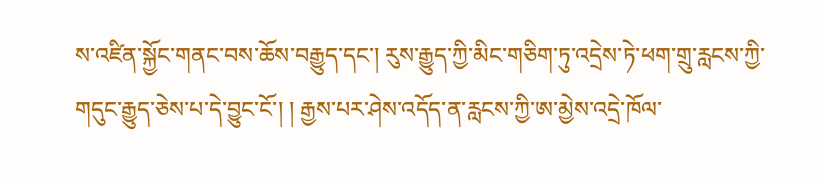ས་འཛིན་སྐྱོང་གནང་བས་ཆོས་བརྒྱུད་དང་། རུས་རྒྱུད་ཀྱི་མིང་གཅིག་ཏུ་འདྲེས་ཏེ་ཕག་གྲུ་རླངས་ཀྱི་གདུང་རྒྱུད་ཅེས་པ་དེ་བྱུང་ངོ་། ། རྒྱས་པར་ཤེས་འདོད་ན་རླངས་ཀྱི་ཨ་མྱེས་འདྲེ་ཁོལ་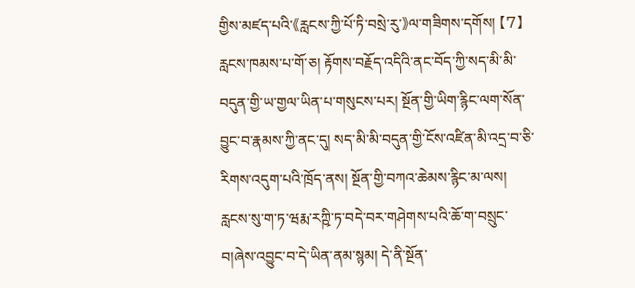གྱིས་མཛད་པའི་《རླངས་ཀྱི་པོ་ཏི་བསྲེ་རུ་》ལ་གཟིགས་དགོས། 【7】 རླངས་ཁམས་པ་གོ་ཅ། རྟོགས་བརྗོད་འདིའི་ནང་བོད་ཀྱི་སད་མི་མི་བདུན་གྱི་ཡ་གྱལ་ཡིན་པ་གསུངས་པར། སྔོན་གྱི་ཡིག་རྙིང་ལག་སོན་བྱུང་བ་རྣམས་ཀྱི་ནང་དུ། སད་མི་མི་བདུན་གྱི་ངོས་འཛིན་མི་འདྲ་བ་ཅི་རིགས་འདུག་པའི་ཁྲོད་ནས། སྔོན་གྱི་བཀའ་ཆེམས་རྙིང་མ་ལས། རླངས་སུ་ག་ཏ་ཝརྨ་རཀྵི་ཏ་བདེ་བར་གཤེགས་པའི་ཆོ་ག་བསྲུང་བ།ཞེས་འབྱུང་བ་དེ་ཡིན་ནམ་སྙམ། དེ་ནི་སྔོན་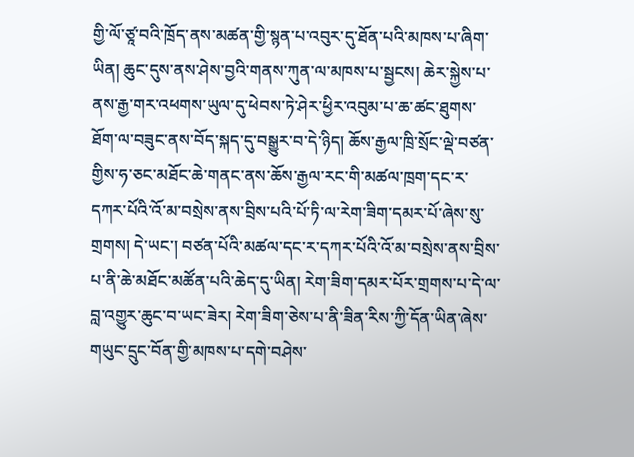གྱི་ལོ་ཙཱ་བའི་ཁྲོད་ནས་མཚན་གྱི་སྙན་པ་འབུར་དུ་ཐོན་པའི་མཁས་པ་ཞིག་ཡིན། ཆུང་དུས་ནས་ཤེས་བྱའི་གནས་ཀུན་ལ་མཁས་པ་སྦྱངས། ཆེར་སྐྱེས་པ་ནས་རྒྱ་གར་འཕགས་ཡུལ་དུ་ཕེབས་ཏེ་ཤེར་ཕྱིར་འབུམ་པ་ཆ་ཚང་ཐུགས་ཐོག་ལ་བཟུང་ནས་བོད་སྐད་དུ་བསྒྱུར་བ་དེ་ཉིད། ཆོས་རྒྱལ་ཁྲི་སྲོང་ལྡེ་བཙན་གྱིས་ཧ་ཅང་མཐོང་ཆེ་གནང་ནས་ཆོས་རྒྱལ་རང་གི་མཚལ་ཁྲག་དང་ར་དཀར་པོའི་འོ་མ་བསྲེས་ནས་བྲིས་པའི་པོ་ཏི་ལ་རེག་ཟིག་དམར་པོ་ཞེས་སུ་གྲགས། དེ་ཡང་། བཙན་པོའི་མཚལ་དང་ར་དཀར་པོའི་འོ་མ་བསྲེས་ནས་བྲིས་པ་ནི་ཆེ་མཐོང་མཚོན་པའི་ཆེད་དུ་ཡིན། རེག་ཟིག་དམར་པོར་གྲགས་པ་དེ་ལ་བླ་འགྱུར་ཆུང་བ་ཡང་ཟེར། རེག་ཟིག་ཅེས་པ་ནི་ཟིན་རིས་ཀྱི་དོན་ཡིན་ཞེས་གཡུང་དྲུང་བོན་གྱི་མཁས་པ་དགེ་བཤེས་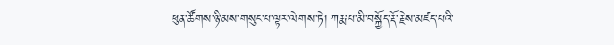ཕུན་ཚོགས་ཉི་མས་གསུང་པ་ལྟར་ལེགས་ཏེ། ཀརྨ་པ་མི་བསྐྱོད་རྡོ་རྗེས་མཛད་པའི་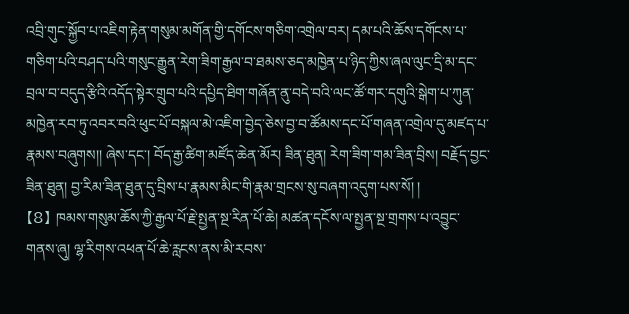འབྲི་གུང་སྐྱོབ་པ་འཇིག་རྟེན་གསུམ་མགོན་གྱི་དགོངས་གཅིག་འགྲེལ་བར། དམ་པའི་ཆོས་དགོངས་པ་གཅིག་པའི་བཤད་པའི་གསུང་རྒྱུན་རེག་ཟིག་རྒྱལ་བ་ཐམས་ཅད་མཁྱེན་པ་ཉིད་ཀྱིས་ཞལ་ལུང་དྲི་མ་དང་བྲལ་བ་བདུད་རྩིའི་འདོད་སྟེར་གྲུབ་པའི་དཔྱིད་ཐིག་གཞོན་ནུ་བདེ་བའི་ལང་ཚོ་གར་དགུའི་སྒེག་པ་ཀུན་མཁྱེན་རབ་ཏུ་འབར་བའི་ཕུང་པོ་བསྐལ་མེ་འཇིག་བྱེད་ཅེས་བྱ་བ་ཚོམས་དང་པོ་གཞན་འགྲེལ་དུ་མཛད་པ་རྣམས་བཞུགས།། ཞེས་དང་། བོད་རྒྱ་ཚིག་མཛོད་ཆེན་མོར། ཟིན་ཐུན། རེག་ཟིག་གམ་ཟིན་བྲིས། བརྗོད་བྱང་ཟིན་ཐུན། བྱ་རིམ་ཟིན་ཐུན་དུ་བྲིས་པ་རྣམས་མིང་གི་རྣམ་གྲངས་སུ་བཞག་འདུག་པས་སོ། །
【8】 ཁམས་གསུམ་ཆོས་ཀྱི་རྒྱལ་པོ་རྗེ་སྤྱན་སྔ་རིན་པོ་ཆེ། མཚན་དངོས་ལ་སྤྱན་སྔ་གྲགས་པ་འབྱུང་གནས་ཞུ། ལྷ་རིགས་འཕན་པོ་ཆེ་རླངས་ནས་མི་རབས་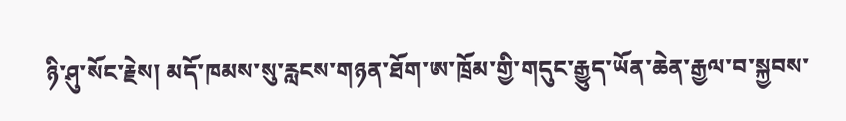ཉི་ཤུ་སོང་རྗེས། མདོ་ཁམས་སུ་རླངས་གཉན་ཐོག་ཨ་ཁྲོམ་གྱི་གདུང་རྒྱུད་ཡོན་ཆེན་རྒྱལ་བ་སྐྱབས་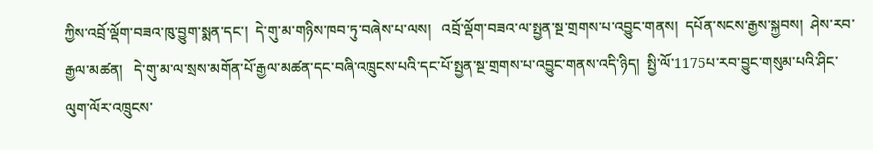ཀྱིས་འབྲོ་ལྡོག་བཟའ་ཁུ་བྱུག་སྨན་དང་།  དེ་གུ་མ་གཉིས་ཁབ་ཏུ་བཞེས་པ་ལས།   འབྲོ་ལྡོག་བཟའ་ལ་སྤྱན་སྔ་གྲགས་པ་འབྱུང་གནས།  དཔོན་སངས་རྒྱས་སྐྱབས།  ཤེས་རབ་རྒྱལ་མཚན།   དེ་གུ་མ་ལ་སྲས་མགོན་པོ་རྒྱལ་མཚན་དང་བཞི་འཁྲུངས་པའི་དང་པོ་སྤྱན་སྔ་གྲགས་པ་འབྱུང་གནས་འདི་ཉིད།  སྤྱི་ལོ་1175པ་རབ་བྱུང་གསུམ་པའི་ཤིང་ལུག་ལོར་འཁྲུངས་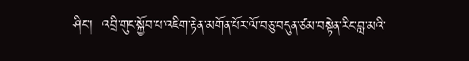ཤིང་།  འབྲི་གུང་སྐྱོབ་པ་འཇིག་རྟེན་མགོན་པོར་ལོ་བཅུ་བདུན་ཙམ་བསྟེན་རིང་བླ་མའི་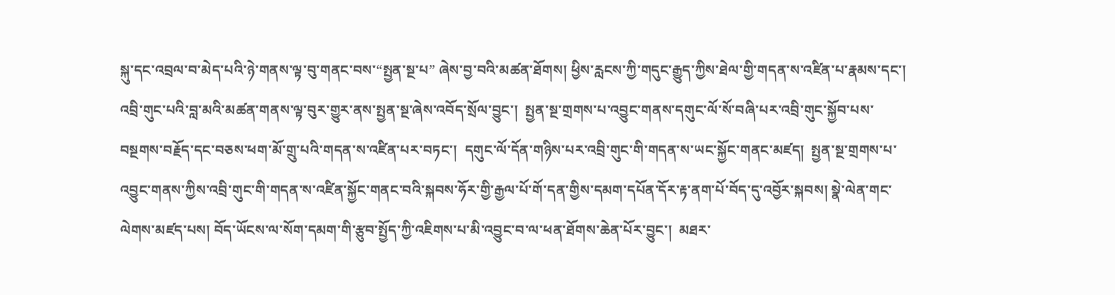སྐུ་དང་འབྲལ་བ་མེད་པའི་ཉེ་གནས་ལྟ་བུ་གནང་བས་“སྤྱན་སྔ་པ” ཞེས་བྱ་བའི་མཚན་ཐོགས། ཕྱིས་རླངས་ཀྱི་གདུང་རྒྱུད་ཀྱིས་ཐེལ་གྱི་གདན་ས་འཛིན་པ་རྣམས་དང་།  འབྲི་གུང་པའི་བླ་མའི་མཚན་གནས་ལྟ་བུར་གྱུར་ནས་སྤྱན་སྔ་ཞེས་འབོད་སྲོལ་བྱུང་།  སྤྱན་སྔ་གྲགས་པ་འབྱུང་གནས་དགུང་ལོ་སོ་བཞི་པར་འབྲི་གུང་སྐྱོབ་པས་བསྔགས་བརྗོད་དང་བཅས་ཕག་མོ་གྲུ་པའི་གདན་ས་འཛིན་པར་བཏང་།  དགུང་ལོ་དོན་གཉིས་པར་འབྲི་གུང་གི་གདན་ས་ཡང་སྐྱོང་གནང་མཛད།  སྤྱན་སྔ་གྲགས་པ་འབྱུང་གནས་ཀྱིས་འབྲི་གུང་གི་གདན་ས་འཛིན་སྐྱོང་གནང་བའི་སྐབས་ཧོར་གྱི་རྒྱལ་པོ་གོ་དན་གྱིས་དམག་དཔོན་དོར་རྟ་ནག་པོ་བོད་དུ་འབྱོར་སྐབས། སྣེ་ལེན་གང་ལེགས་མཛད་པས། བོད་ཡོངས་ལ་སོག་དམག་གི་རྩུབ་སྤྱོད་ཀྱི་འཇིགས་པ་མི་འབྱུང་བ་ལ་ཕན་ཐོགས་ཆེན་པོར་བྱུང་།  མཐར་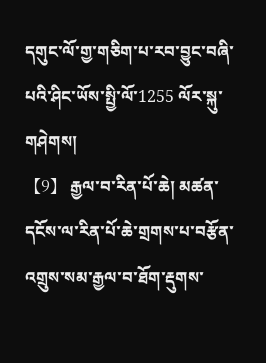དགུང་ལོ་གྱ་གཅིག་པ་རབ་བྱུང་བཞི་པའི་ཤིང་ཡོས་སྤྱི་ལོ་1255 ལོར་སྐུ་གཤེགས།
【9】 རྒྱལ་བ་རིན་པོ་ཆེ། མཚན་དངོས་ལ་རིན་པོ་ཆེ་གྲགས་པ་བརྩོན་འགྲུས་སམ་རྒྱལ་བ་ཐོག་རྡུགས་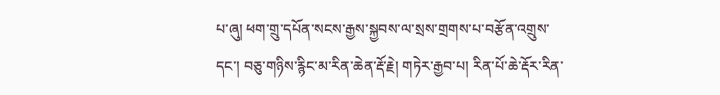པ་ཞུ། ཕག་གྲུ་དཔོན་སངས་རྒྱས་སྐྱབས་ལ་སྲས་གྲགས་པ་བརྩོན་འགྲུས་དང་། བཅུ་གཉིས་རྙིང་མ་རིན་ཆེན་རྡོ་རྗེ། གཏེར་རྒྱབ་པ། རིན་པོ་ཆེ་རྡོར་རིན་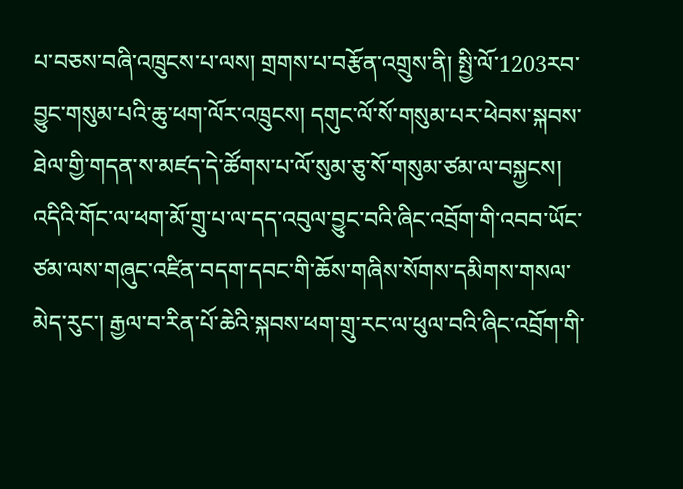པ་བཅས་བཞི་འཁྲུངས་པ་ལས། གྲགས་པ་བརྩོན་འགྲུས་ནི། སྤྱི་ལོ་1203རབ་བྱུང་གསུམ་པའི་ཆུ་ཕག་ལོར་འཁྲུངས། དགུང་ལོ་སོ་གསུམ་པར་ཕེབས་སྐབས་ཐེལ་གྱི་གདན་ས་མཛད་དེ་ཚོགས་པ་ལོ་སུམ་ཅུ་སོ་གསུམ་ཙམ་ལ་བསྐྱངས། འདིའི་གོང་ལ་ཕག་མོ་གྲུ་པ་ལ་དད་འབུལ་བྱུང་བའི་ཞིང་འབྲོག་གི་འབབ་ཡོང་ཙམ་ལས་གཞུང་འཛིན་བདག་དབང་གི་ཆོས་གཞིས་སོགས་དམིགས་གསལ་མེད་རུང་། རྒྱལ་བ་རིན་པོ་ཆེའི་སྐབས་ཕག་གྲུ་རང་ལ་ཕུལ་བའི་ཞིང་འབྲོག་གི་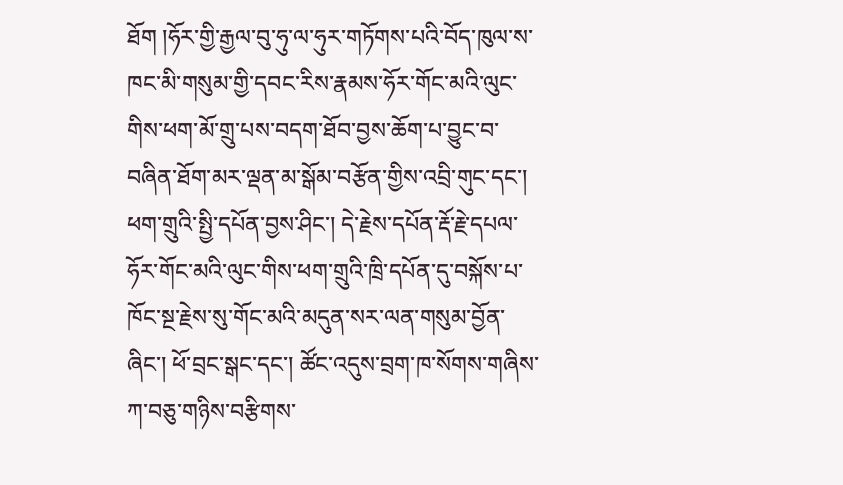ཐོག །ཧོར་གྱི་རྒྱལ་བུ་ཧུ་ལ་ཧུར་གཏོགས་པའི་བོད་ཁུལ་ས་ཁང་མི་གསུམ་གྱི་དབང་རིས་རྣམས་ཧོར་གོང་མའི་ལུང་གིས་ཕག་མོ་གྲུ་པས་བདག་ཐོབ་བྱས་ཆོག་པ་བྱུང་བ་བཞིན་ཐོག་མར་ལྡན་མ་སྒོམ་བརྩོན་གྱིས་འབྲི་གུང་དང་། ཕག་གྲུའི་སྤྱི་དཔོན་བྱས་ཤིང་། དེ་རྗེས་དཔོན་རྡོ་རྗེ་དཔལ་ཧོར་གོང་མའི་ལུང་གིས་ཕག་གྲུའི་ཁྲི་དཔོན་དུ་བསྐོས་པ་ཁོང་སྔ་རྗེས་སུ་གོང་མའི་མདུན་སར་ལན་གསུམ་བྱོན་ཞིང་། ཕོ་བྲང་སྒང་དང་། ཚོང་འདུས་བྲག་ཁ་སོགས་གཞིས་ཀ་བཅུ་གཉིས་བརྩིགས་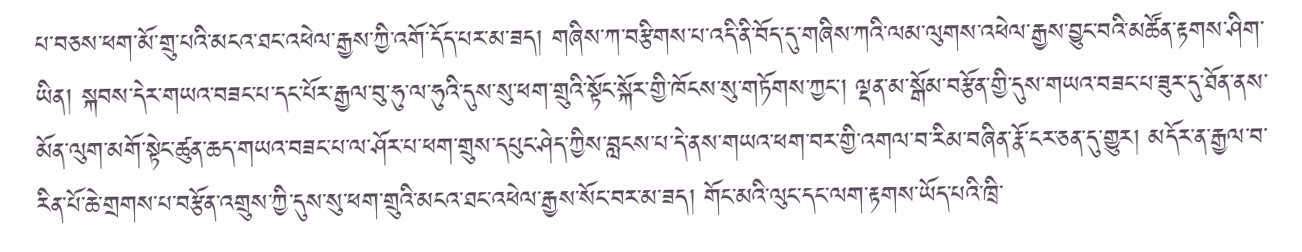པ་བཅས་ཕག་མོ་གྲུ་པའི་མངའ་ཐང་འཕེལ་རྒྱས་ཀྱི་འགོ་དོད་པར་མ་ཟད། གཞིས་ཀ་བརྩིགས་པ་འདི་ནི་བོད་དུ་གཞིས་ཀའི་ལམ་ལུགས་འཕེལ་རྒྱས་བྱུང་བའི་མཚོན་རྟགས་ཤིག་ཡིན། སྐབས་དེར་གཡའ་བཟང་པ་དང་པོར་རྒྱལ་བུ་ཧུ་ལ་ཧུའི་དུས་སུ་ཕག་གྲུའི་སྟོང་སྐོར་གྱི་ཁོངས་སུ་གཏོགས་ཀྱང་། ལྡན་མ་སྒོམ་བརྩོན་གྱི་དུས་གཡའ་བཟང་པ་ཟུར་དུ་ཐོན་ནས་མོན་ལུག་མགོ་སྟེང་ཚུན་ཆད་གཡའ་བཟང་པ་ལ་ཤོར་པ་ཕག་གྲུས་དཔུང་ཤེད་ཀྱིས་བླངས་པ་དེ་ནས་གཡའ་ཕག་བར་གྱི་འགལ་བ་རིམ་བཞིན་རྣོ་ངར་ཅན་དུ་གྱུར། མདོར་ན་རྒྱལ་བ་རིན་པོ་ཆེ་གྲགས་པ་བརྩོན་འགྲུས་ཀྱི་དུས་སུ་ཕག་གྲུའི་མངའ་ཐང་འཕེལ་རྒྱས་སོང་བར་མ་ཟད། གོང་མའི་ལུང་དང་ལག་རྟགས་ཡོད་པའི་ཁྲི་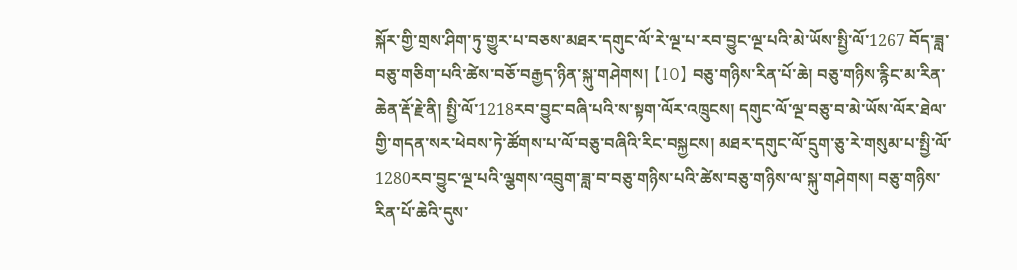སྐོར་གྱི་གྲས་ཤིག་ཏུ་གྱུར་པ་བཅས་མཐར་དགུང་ལོ་རེ་ལྔ་པ་རབ་བྱུང་ལྔ་པའི་མེ་ཡོས་སྤྱི་ལོ་1267 བོད་ཟླ་བཅུ་གཅིག་པའི་ཚེས་བཅོ་བརྒྱད་ཉིན་སྐུ་གཤེགས། 【10】 བཅུ་གཉིས་རིན་པོ་ཆེ། བཅུ་གཉིས་རྙིང་མ་རིན་ཆེན་རྡོ་རྗེ་ནི། སྤྱི་ལོ་1218རབ་བྱུང་བཞི་པའི་ས་སྟག་ལོར་འཁྲུངས། དགུང་ལོ་ལྔ་བཅུ་བ་མེ་ཡོས་ལོར་ཐེལ་གྱི་གདན་སར་ཕེབས་ཏེ་ཚོགས་པ་ལོ་བཅུ་བཞིའི་རིང་བསྐྱངས། མཐར་དགུང་ལོ་དྲུག་ཅུ་རེ་གསུམ་པ་སྤྱི་ལོ་1280རབ་བྱུང་ལྔ་པའི་ལྕགས་འབྲུག་ཟླ་བ་བཅུ་གཉིས་པའི་ཚེས་བཅུ་གཉིས་ལ་སྐུ་གཤེགས། བཅུ་གཉིས་རིན་པོ་ཆེའི་དུས་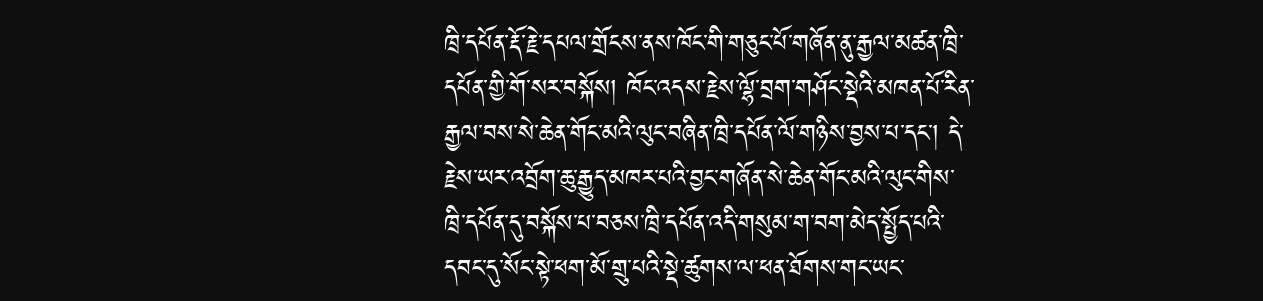ཁྲི་དཔོན་རྡོ་རྗེ་དཔལ་གྲོངས་ནས་ཁོང་གི་གཅུང་པོ་གཞོན་ནུ་རྒྱལ་མཚན་ཁྲི་དཔོན་གྱི་གོ་སར་བསྐོས། ཁོང་འདས་རྗེས་ལྷོ་བྲག་གཤོང་སྡེའི་མཁན་པོ་རིན་རྒྱལ་བས་སེ་ཆེན་གོང་མའི་ལུང་བཞིན་ཁྲི་དཔོན་ལོ་གཉིས་བྱས་པ་དང་། དེ་རྗེས་ཡར་འབྲོག་ཆུ་རྒྱུད་མཁར་པའི་བྱང་གཞོན་སེ་ཆེན་གོང་མའི་ལུང་གིས་ཁྲི་དཔོན་དུ་བསྐོས་པ་བཅས་ཁྲི་དཔོན་འདི་གསུམ་ག་བག་མེད་སྤྱོད་པའི་དབང་དུ་སོང་སྟེ་ཕག་མོ་གྲུ་པའི་སྡེ་ཚུགས་ལ་ཕན་ཐོགས་གང་ཡང་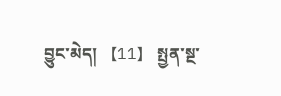བྱུང་མེད། 【11】 སྤྱན་སྔ་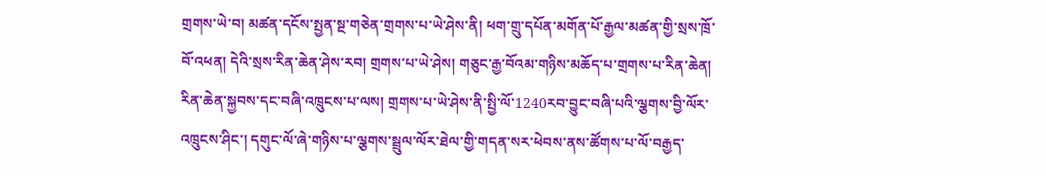གྲགས་ཡེ་བ། མཚན་དངོས་སྤྱན་སྔ་གཅེན་གྲགས་པ་ཡེ་ཤེས་ནི། ཕག་གྲུ་དཔོན་མགོན་པོ་རྒྱལ་མཚན་གྱི་སྲས་ཁྲོ་བོ་འཕན། དེའི་སྲས་རིན་ཆེན་ཤེས་རབ། གྲགས་པ་ཡེ་ཤེས། གཅུང་རྒྱ་བོའམ་གཉིས་མཆོད་པ་གྲགས་པ་རིན་ཆེན། རིན་ཆེན་སྐྱབས་དང་བཞི་འཁྲུངས་པ་ལས། གྲགས་པ་ཡེ་ཤེས་ནི་སྤྱི་ལོ་1240རབ་བྱུང་བཞི་པའི་ལྕགས་བྱི་ལོར་འཁྲུངས་ཤིང་། དགུང་ལོ་ཞེ་གཉིས་པ་ལྕགས་སྦྲུལ་ལོར་ཐེལ་གྱི་གདན་སར་ཕེབས་ནས་ཚོགས་པ་ལོ་བརྒྱད་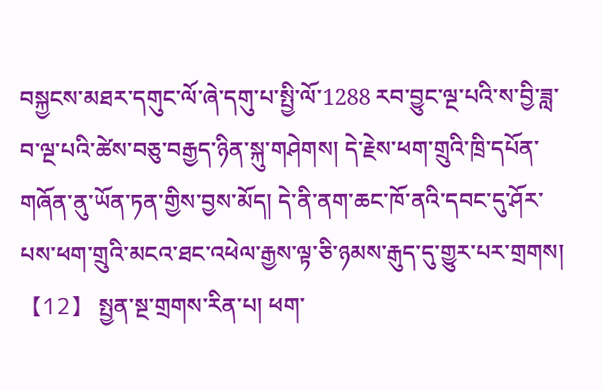བསྐྱངས་མཐར་དགུང་ལོ་ཞེ་དགུ་པ་སྤྱི་ལོ་1288 རབ་བྱུང་ལྔ་པའི་ས་བྱི་ཟླ་བ་ལྔ་པའི་ཚེས་བཅུ་བརྒྱད་ཉིན་སྐུ་གཤེགས། དེ་རྗེས་ཕག་གྲུའི་ཁྲི་དཔོན་གཞོན་ནུ་ཡོན་ཏན་གྱིས་བྱས་མོད། དེ་ནི་ནག་ཆང་ཁོ་ནའི་དབང་དུ་ཤོར་པས་ཕག་གྲུའི་མངའ་ཐང་འཕེལ་རྒྱས་ལྟ་ཅི་ཉམས་རྒུད་དུ་གྱུར་པར་གྲགས། 【12】 སྤྱན་སྔ་གྲགས་རིན་པ། ཕག་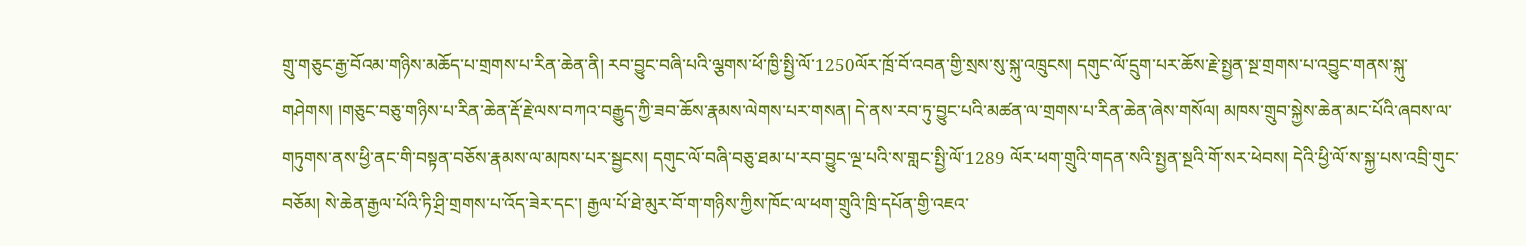གྲུ་གཅུང་རྒྱ་བོའམ་གཉིས་མཆོད་པ་གྲགས་པ་རིན་ཆེན་ནི། རབ་བྱུང་བཞི་པའི་ལྕགས་ཕོ་ཁྱི་སྤྱི་ལོ་1250ལོར་ཁྲོ་བོ་འབན་གྱི་སྲས་སུ་སྐུ་འཁྲུངས། དགུང་ལོ་དྲུག་པར་ཆོས་རྗེ་སྤྱན་སྔ་གྲགས་པ་འབྱུང་གནས་སྐུ་གཤེགས། །གཅུང་བཅུ་གཉིས་པ་རིན་ཆེན་རྡོ་རྗེ་ལས་བཀའ་བརྒྱུད་ཀྱི་ཟབ་ཆོས་རྣམས་ལེགས་པར་གསན། དེ་ནས་རབ་ཏུ་བྱུང་པའི་མཚན་ལ་གྲགས་པ་རིན་ཆེན་ཞེས་གསོལ། མཁས་གྲུབ་སྐྱེས་ཆེན་མང་པོའི་ཞབས་ལ་གཏུགས་ནས་ཕྱི་ནང་གི་བསྟན་བཅོས་རྣམས་ལ་མཁས་པར་སྦྱངས། དགུང་ལོ་བཞི་བཅུ་ཐམ་པ་རབ་བྱུང་ལྔ་པའི་ས་གླང་སྤྱི་ལོ་1289 ལོར་ཕག་གྲུའི་གདན་སའི་སྤྱན་སྔའི་གོ་སར་ཕེབས། དེའི་ཕྱི་ལོ་ས་སྐྱ་པས་འབྲི་གུང་བཅོམ། སེ་ཆེན་རྒྱལ་པོའི་ཏི་ཤྲི་གྲགས་པ་འོད་ཟེར་དང་། རྒྱལ་པོ་ཐེ་མུར་བོ་ག་གཉིས་ཀྱིས་ཁོང་ལ་ཕག་གྲུའི་ཁྲི་དཔོན་གྱི་འཇའ་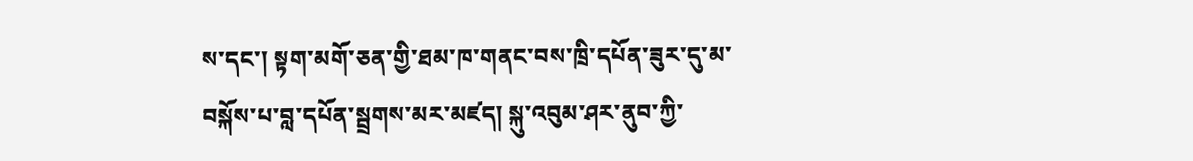ས་དང་། སྟག་མགོ་ཅན་གྱི་ཐམ་ཁ་གནང་བས་ཁྲི་དཔོན་ཟུར་དུ་མ་བསྐོས་པ་བླ་དཔོན་སྦྲགས་མར་མཛད། སྐུ་འབུམ་ཤར་ནུབ་ཀྱི་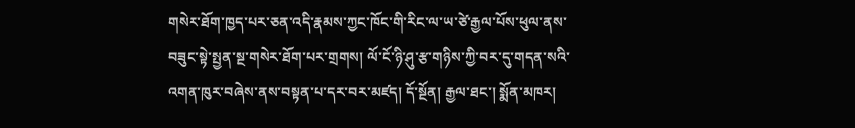གསེར་ཐོག་ཁྱད་པར་ཅན་འདི་རྣམས་ཀྱང་ཁོང་གི་རིང་ལ་ཡ་ཙེ་རྒྱལ་པོས་ཕུལ་ནས་བཟུང་སྟེ་སྤྱན་སྔ་གསེར་ཐོག་པར་གྲགས། ལོ་ངོ་ཉི་ཤུ་རྩ་གཉིས་ཀྱི་བར་དུ་གདན་སའི་འགན་ཁུར་བཞེས་ནས་བསྟན་པ་དར་བར་མཛད། དོ་སྔོན། རྒྱལ་ཐང་། སྨོན་མཁར།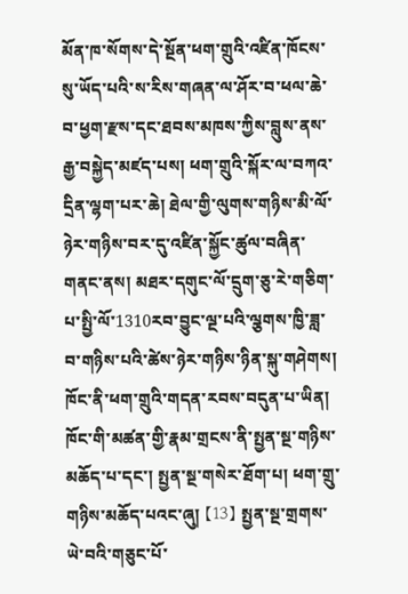མོན་ཁ་སོགས་དེ་སྔོན་ཕག་གྲུའི་འཛིན་ཁོངས་སུ་ཡོད་པའི་ས་རིས་གཞན་ལ་ཤོར་བ་ཕལ་ཆེ་བ་ཕྱག་རྫས་དང་ཐབས་མཁས་ཀྱིས་བླུས་ནས་རྒྱ་བསྐྱེད་མཛད་པས། ཕག་གྲུའི་སྐོར་ལ་བཀའ་དྲིན་ལྷག་པར་ཆེ། ཐེལ་གྱི་ལུགས་གཉིས་མི་ལོ་ཉེར་གཉིས་བར་དུ་འཛིན་སྐྱོང་ཚུལ་བཞིན་གནང་ནས། མཐར་དགུང་ལོ་དྲུག་ཅུ་རེ་གཅིག་པ་སྤྱི་ལོ་1310རབ་བྱུང་ལྔ་པའི་ལྕགས་ཁྱི་ཟླ་བ་གཉིས་པའི་ཚེས་ཉེར་གཉིས་ཉིན་སྐུ་གཤེགས། ཁོང་ནི་ཕག་གྲུའི་གདན་རབས་བདུན་པ་ཡིན། ཁོང་གི་མཚན་གྱི་རྣམ་གྲངས་ནི་སྤྱན་སྔ་གཉིས་མཆོད་པ་དང་། སྤྱན་སྔ་གསེར་ཐོག་པ། ཕག་གྲུ་གཉིས་མཆོད་པའང་ཞུ། 【13】 སྤྱན་སྔ་གྲགས་ཡེ་བའི་གཅུང་པོ་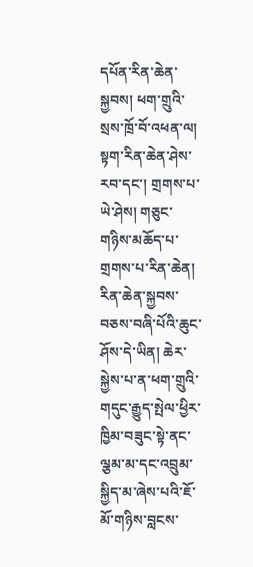དཔོན་རིན་ཆེན་སྐྱབས། ཕག་གྲུའི་སྲས་ཁྲོ་བོ་འཕན་ལ། སྟག་རིན་ཆེན་ཤེས་རབ་དང་། གྲགས་པ་ཡེ་ཤེས། གཅུང་གཉིས་མཆོད་པ་གྲགས་པ་རིན་ཆེན། རིན་ཆེན་སྐྱབས་བཅས་བཞི་པོའི་ཆུང་ཤོས་དེ་ཡིན། ཆེར་སྐྱེས་པ་ན་ཕག་གྲུའི་གདུང་རྒྱུད་སྤེལ་ཕྱིར་ཁྱིམ་བཟུང་སྟེ་ནང་ལྕམ་མ་དང་འབྲུམ་སྐྱིད་མ་ཞེས་པའི་ཇོ་མོ་གཉིས་བླངས་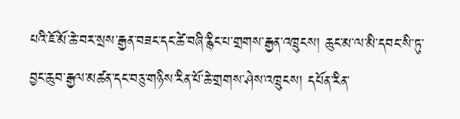པའི་ཇོ་མོ་ཆེ་བར་སྲས་རྒྱན་བཟང་དང་ཚེ་བཞི་རྙིང་པ་གྲགས་རྒྱན་འཁྲུངས། ཆུང་མ་ལ་མི་དབང་སི་ཏུ་བྱང་ཆུབ་རྒྱལ་མཚན་དང་བཅུ་གཉིས་རིན་པོ་ཆེ་གྲགས་ཤེས་འཁྲུངས། དཔོན་རིན་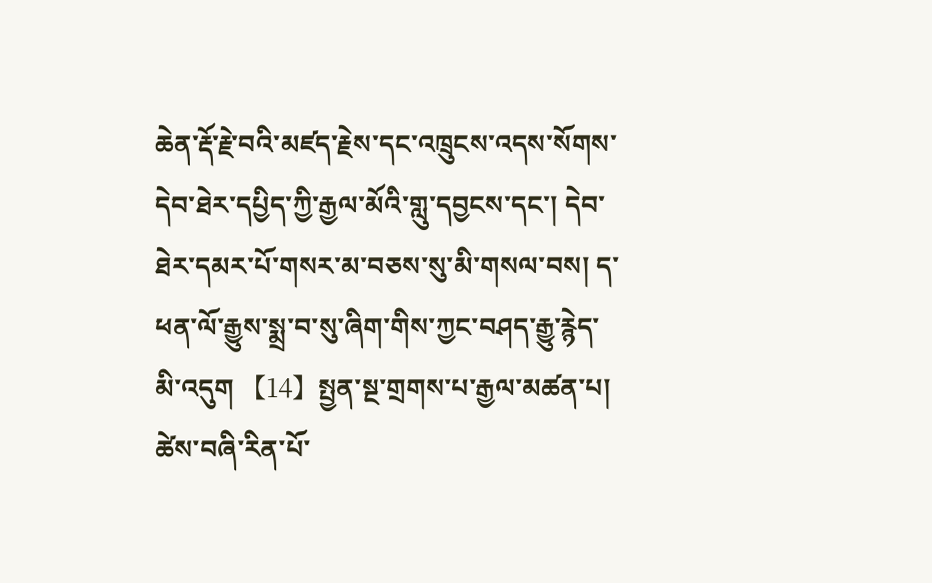ཆེན་རྡོ་རྗེ་བའི་མཛད་རྗེས་དང་འཁྲུངས་འདས་སོགས་དེབ་ཐེར་དཔྱིད་ཀྱི་རྒྱལ་མོའི་གླུ་དབྱངས་དང་། དེབ་ཐེར་དམར་པོ་གསར་མ་བཅས་སུ་མི་གསལ་བས། ད་ཕན་ལོ་རྒྱུས་སྨྲ་བ་སུ་ཞིག་གིས་ཀྱང་བཤད་རྒྱུ་རྙེད་མི་འདུག 【14】སྤྱན་སྔ་གྲགས་པ་རྒྱལ་མཚན་པ། ཚེས་བཞི་རིན་པོ་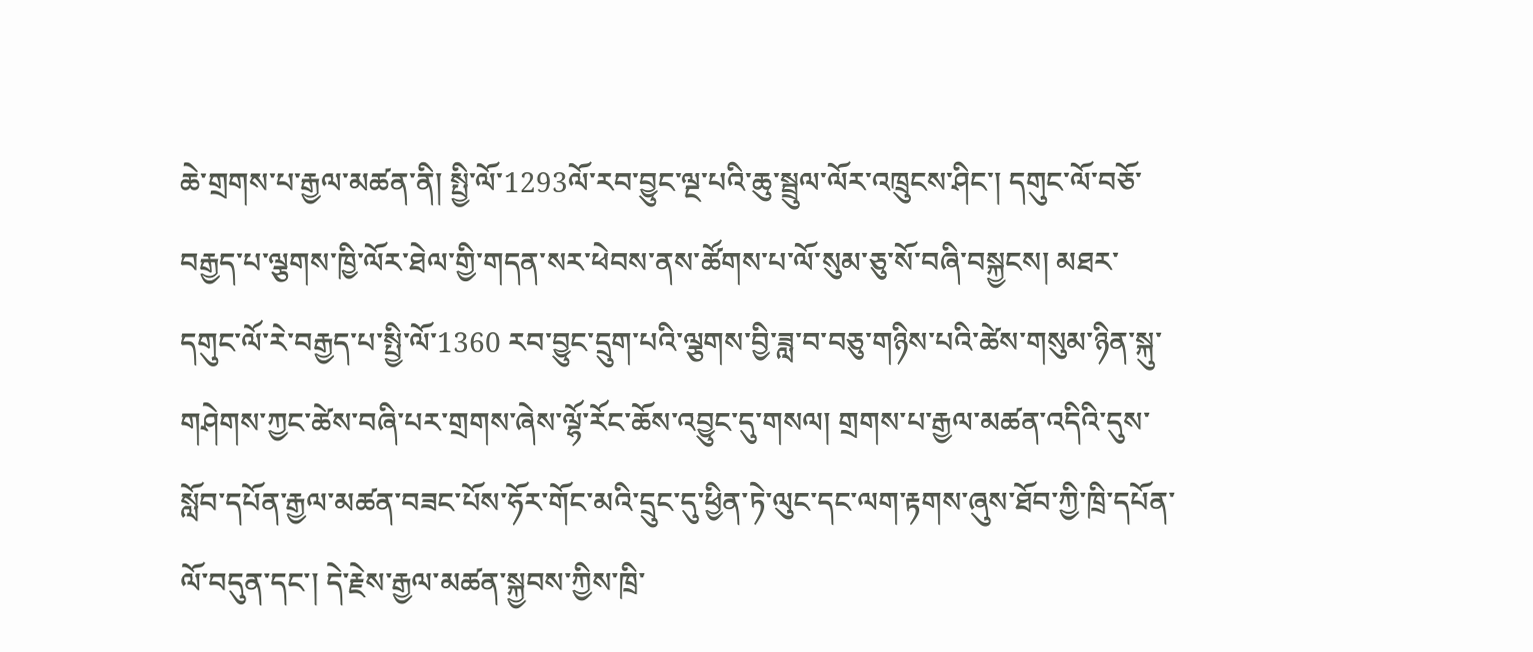ཆེ་གྲགས་པ་རྒྱལ་མཚན་ནི། སྤྱི་ལོ་1293ལོ་རབ་བྱུང་ལྔ་པའི་ཆུ་སྦྲུལ་ལོར་འཁྲུངས་ཤིང་། དགུང་ལོ་བཅོ་བརྒྱད་པ་ལྕགས་ཁྱི་ལོར་ཐེལ་གྱི་གདན་སར་ཕེབས་ནས་ཚོགས་པ་ལོ་སུམ་ཅུ་སོ་བཞི་བསྐྱངས། མཐར་དགུང་ལོ་རེ་བརྒྱད་པ་སྤྱི་ལོ་1360 རབ་བྱུང་དྲུག་པའི་ལྕགས་བྱི་ཟླ་བ་བཅུ་གཉིས་པའི་ཚེས་གསུམ་ཉིན་སྐུ་གཤེགས་ཀྱང་ཚེས་བཞི་པར་གྲགས་ཞེས་ལྷོ་རོང་ཆོས་འབྱུང་དུ་གསལ། གྲགས་པ་རྒྱལ་མཚན་འདིའི་དུས་སློབ་དཔོན་རྒྱལ་མཚན་བཟང་པོས་ཧོར་གོང་མའི་དྲུང་དུ་ཕྱིན་ཏེ་ལུང་དང་ལག་རྟགས་ཞུས་ཐོབ་ཀྱི་ཁྲི་དཔོན་ལོ་བདུན་དང་། དེ་རྗེས་རྒྱལ་མཚན་སྐྱབས་ཀྱིས་ཁྲི་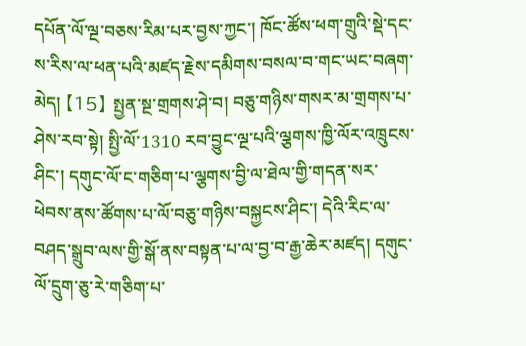དཔོན་ལོ་ལྔ་བཅས་རིམ་པར་བྱས་ཀྱང་། ཁོང་ཚོས་ཕག་གྲུའི་སྡེ་དང་ས་རིས་ལ་ཕན་པའི་མཛད་རྗེས་དམིགས་བསལ་བ་གང་ཡང་བཞག་མེད། 【15】 སྤྱན་སྔ་གྲགས་ཤེ་བ། བཅུ་གཉིས་གསར་མ་གྲགས་པ་ཤེས་རབ་སྟེ། སྤྱི་ལོ་1310 རབ་བྱུང་ལྔ་པའི་ལྕགས་ཁྱི་ལོར་འཁྲུངས་ཤིང་། དགུང་ལོ་ང་གཅིག་པ་ལྕགས་བྱི་ལ་ཐེལ་གྱི་གདན་སར་ཕེབས་ནས་ཚོགས་པ་ལོ་བཅུ་གཉིས་བསྐྱངས་ཤིང་། དེའི་རིང་ལ་བཤད་སྒྲུབ་ལས་གྱི་སྒོ་ནས་བསྟན་པ་ལ་བྱ་བ་རྒྱ་ཆེར་མཛད། དགུང་ལོ་དྲུག་ཅུ་རེ་གཅིག་པ་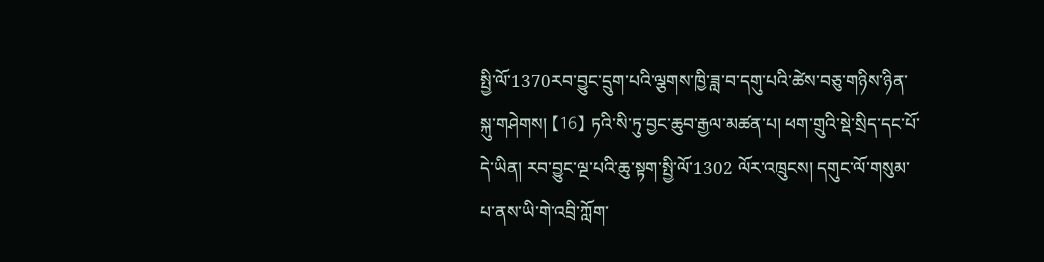སྤྱི་ལོ་1370རབ་བྱུང་དྲུག་པའི་ལྕགས་ཁྱི་ཟླ་བ་དགུ་པའི་ཚེས་བཅུ་གཉིས་ཉིན་སྐུ་གཤེགས། 【16】 ཏའི་སི་ཏུ་བྱང་ཆུབ་རྒྱལ་མཚན་པ། ཕག་གྲུའི་སྡེ་སྲིད་དང་པོ་དེ་ཡིན། རབ་བྱུང་ལྔ་པའི་ཆུ་སྟག་སྤྱི་ལོ་1302 ལོར་འཁྲུངས། དགུང་ལོ་གསུམ་པ་ནས་ཡི་གེ་འབྲི་ཀློག་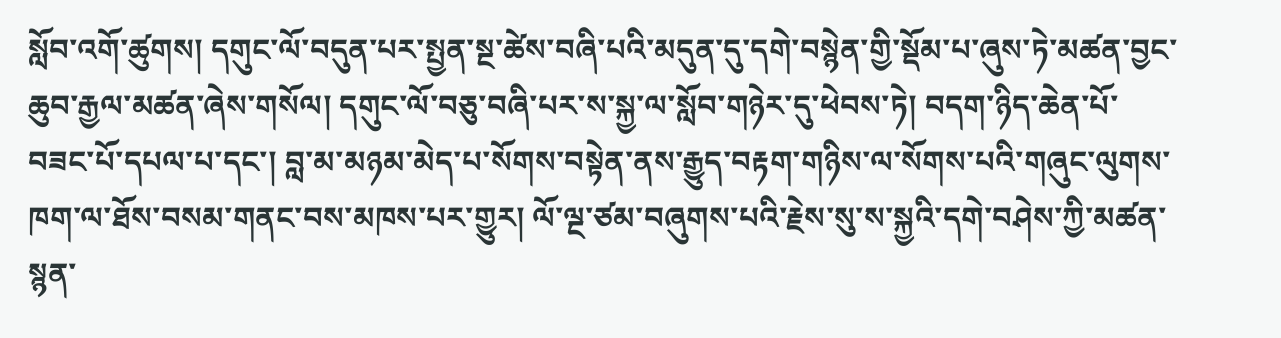སློབ་འགོ་ཚུགས། དགུང་ལོ་བདུན་པར་སྤྱན་སྔ་ཚེས་བཞི་པའི་མདུན་དུ་དགེ་བསྙེན་གྱི་སྡོམ་པ་ཞུས་ཏེ་མཚན་བྱང་ཆུབ་རྒྱལ་མཚན་ཞེས་གསོལ། དགུང་ལོ་བཅུ་བཞི་པར་ས་སྐྱ་ལ་སློབ་གཉེར་དུ་ཕེབས་ཏེ། བདག་ཉིད་ཆེན་པོ་བཟང་པོ་དཔལ་པ་དང་། བླ་མ་མཉམ་མེད་པ་སོགས་བསྟེན་ནས་རྒྱུད་བརྟག་གཉིས་ལ་སོགས་པའི་གཞུང་ལུགས་ཁག་ལ་ཐོས་བསམ་གནང་བས་མཁས་པར་གྱུར། ལོ་ལྔ་ཙམ་བཞུགས་པའི་རྗེས་སུ་ས་སྐྱའི་དགེ་བཤེས་ཀྱི་མཚན་སྙན་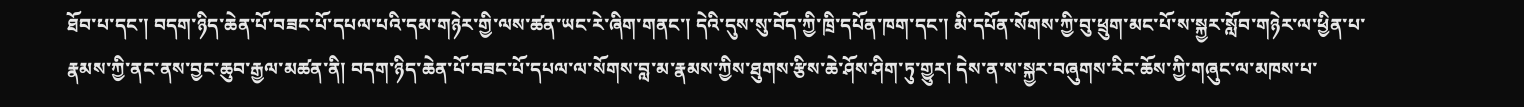ཐོབ་པ་དང་། བདག་ཉིད་ཆེན་པོ་བཟང་པོ་དཔལ་པའི་དམ་གཉེར་གྱི་ལས་ཚན་ཡང་རེ་ཞིག་གནང་། དེའི་དུས་སུ་བོད་ཀྱི་ཁྲི་དཔོན་ཁག་དང་། མི་དཔོན་སོགས་ཀྱི་བུ་ཕྲུག་མང་པོ་ས་སྐྱར་སློབ་གཉེར་ལ་ཕྱིན་པ་རྣམས་ཀྱི་ནང་ནས་བྱང་ཆུབ་རྒྱལ་མཚན་ནི། བདག་ཉིད་ཆེན་པོ་བཟང་པོ་དཔལ་ལ་སོགས་བླ་མ་རྣམས་ཀྱིས་ཐུགས་རྩིས་ཆེ་ཤོས་ཤིག་ཏུ་གྱུར། དེས་ན་ས་སྐྱར་བཞུགས་རིང་ཆོས་ཀྱི་གཞུང་ལ་མཁས་པ་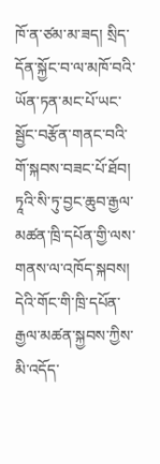ཁོ་ན་ཙམ་མ་ཟད། སྲིད་དོན་སྐྱོང་བ་ལ་མཁོ་བའི་ཡོན་ཏན་མང་པོ་ཡང་སྦྱོང་བརྩོན་གནང་བའི་གོ་སྐབས་བཟང་པོ་ཐོབ། ཏཱའི་སི་ཏུ་བྱང་ཆུབ་རྒྱལ་མཚན་ཁྲི་དཔོན་གྱི་ལས་གནས་ལ་འཁོད་སྐབས། དེའི་གོང་གི་ཁྲི་དཔོན་རྒྱལ་མཚན་སྐྱབས་ཀྱིས་མི་འདོད་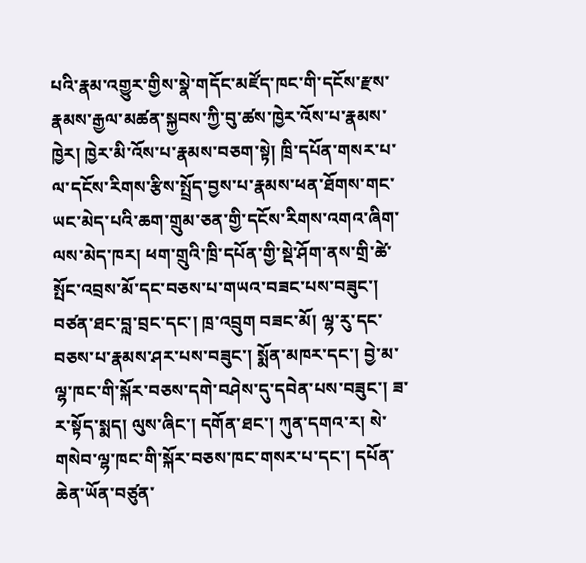པའི་རྣམ་འགྱུར་གྱིས་སྣེ་གདོང་མཛོད་ཁང་གི་དངོས་རྫས་རྣམས་རྒྱལ་མཚན་སྐྱབས་ཀྱི་བུ་ཚས་ཁྱེར་འོས་པ་རྣམས་ཁྱེར། ཁྱེར་མི་འོས་པ་རྣམས་བཅག་སྟེ། ཁྲི་དཔོན་གསར་པ་ལ་དངོས་རིགས་རྩིས་སྤྲོད་བྱས་པ་རྣམས་ཕན་ཐོགས་གང་ཡང་མེད་པའི་ཆག་གྲུམ་ཅན་གྱི་དངོས་རིགས་འགའ་ཞིག་ལས་མེད་ཁར། ཕག་གྲུའི་ཁྲི་དཔོན་གྱི་སྡེ་ཤོག་ནས་གྲི་ཚེ་སྤོང་འབྲས་མོ་དང་བཅས་པ་གཡའ་བཟང་པས་བཟུང་། བཙན་ཐང་བླ་བྲང་དང་། ཁྲ་འབྲུག བཟང་མོ། ལྷ་རུ་དང་བཅས་པ་རྣམས་ཤར་པས་བཟུང་། སྨོན་མཁར་དང་། བྱེ་མ་ལྷ་ཁང་གི་སྐོར་བཅས་དགེ་བཤེས་དུ་དབེན་པས་བཟུང་། ཟ་ར་སྟོད་སྨད། ལུས་ཞིང་། དགོན་ཐང་། ཀུན་དགའ་ར། སེ་གསེབ་ལྷ་ཁང་གི་སྐོར་བཅས་ཁང་གསར་པ་དང་། དཔོན་ཆེན་ཡོན་བཙུན་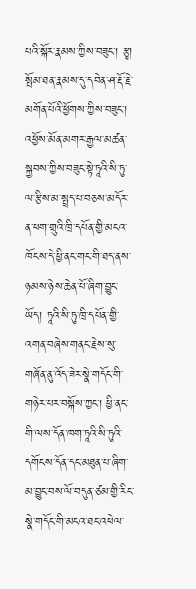པའི་སྐོར་རྣམས་ཀྱིས་བཟུང་། རྩྭ། སྤོམ་ཐན་རྣམས་དུ་དབེན་ཤ་རྡོ་རྗེ་མགོན་པོའི་ཕྱོགས་ཀྱིས་བཟུང་། འཕྱོས་མོན་མགར་རྒྱལ་མཚན་སྐྱབས་ཀྱིས་བཟུང་སྟེ་ཏཱའི་སི་ཏུ་ལ་རྩིས་མ་སྤྲད་པ་བཅས་མདོར་ན་ཕག་གྲུའི་ཁྲི་དཔོན་གྱི་མངའ་ཁོངས་དེ་ཕྱི་ནང་གང་གི་ཐད་ནས་ཉམས་ཉེས་ཆེན་པོ་ཞིག་བྱུང་ཡོད། ཏཱའི་སི་ཏུ་ཁྲི་དཔོན་གྱི་འགན་བཞེས་གནང་རྗེས་སུ་གཞོན་ནུ་འོད་ཟེར་སྣེ་གདོང་གི་གཉེར་པར་བསྐོས་ཀྱང་། ཕྱི་ནང་གི་ལས་དོན་ཁག་ཏཱའི་སི་ཏུའི་དགོངས་དོན་དང་མཐུན་པ་ཞིག་མ་བྱུང་བས་ལོ་བདུན་ཙམ་གྱི་རིང་སྣེ་གདོང་གི་མངའ་ཐང་འཕེལ་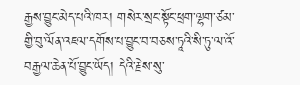རྒྱས་བྱུང་མེད་པའི་ཁར། གསེར་སྲང་སྟོང་ཕྲག་ལྷག་ཙམ་གྱི་བུ་ལོན་འཇལ་དགོས་པ་བྱུང་བ་བཅས་ཏཱའི་སི་ཏུ་ལ་འོ་བརྒྱལ་ཆེན་པོ་བྱུང་ཡོད། དེའི་རྗེས་སུ་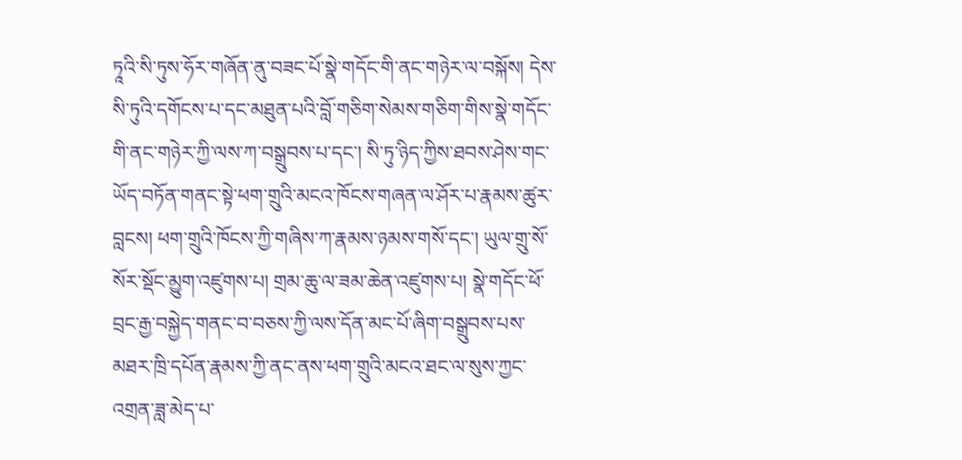ཏཱའི་སི་ཏུས་ཧོར་གཞོན་ནུ་བཟང་པོ་སྣེ་གདོང་གི་ནང་གཉེར་ལ་བསྐོས། དེས་སི་ཏུའི་དགོངས་པ་དང་མཐུན་པའི་བློ་གཅིག་སེམས་གཅིག་གིས་སྣེ་གདོང་གི་ནང་གཉེར་ཀྱི་ལས་ཀ་བསྒྲུབས་པ་དང་། སི་ཏུ་ཉིད་ཀྱིས་ཐབས་ཤེས་གང་ཡོད་བཏོན་གནང་སྟེ་ཕག་གྲུའི་མངའ་ཁོངས་གཞན་ལ་ཤོར་པ་རྣམས་ཚུར་བླངས། ཕག་གྲུའི་ཁོངས་ཀྱི་གཞིས་ཀ་རྣམས་ཉམས་གསོ་དང་། ཡུལ་གྲུ་སོ་སོར་སྡོང་མྱུག་འཛུགས་པ། གྲམ་ཆུ་ལ་ཟམ་ཆེན་འཛུགས་པ། སྣེ་གདོང་ཕོ་བྲང་རྒྱ་བསྐྱེད་གནང་བ་བཅས་ཀྱི་ལས་དོན་མང་པོ་ཞིག་བསྒྲུབས་པས་མཐར་ཁྲི་དཔོན་རྣམས་ཀྱི་ནང་ནས་ཕག་གྲུའི་མངའ་ཐང་ལ་སུས་ཀྱང་འགྲན་ཟླ་མེད་པ་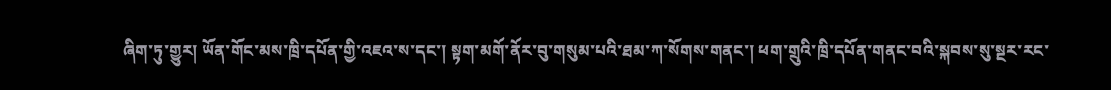ཞིག་ཏུ་གྱུར། ཡོན་གོང་མས་ཁྲི་དཔོན་གྱི་འཇའ་ས་དང་། སྟག་མགོ་ནོར་བུ་གསུམ་པའི་ཐམ་ཀ་སོགས་གནང་། ཕག་གྲུའི་ཁྲི་དཔོན་གནང་བའི་སྐབས་སུ་སྔར་རང་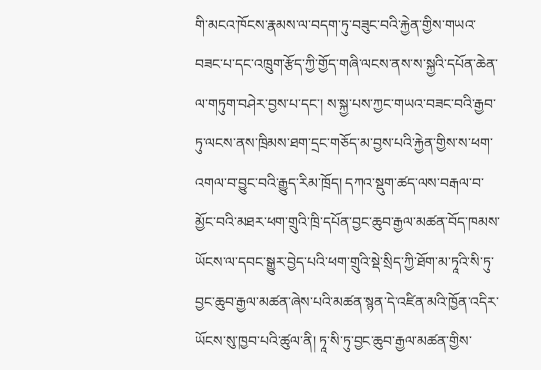གི་མངའ་ཁོངས་རྣམས་ལ་བདག་ཏུ་བཟུང་བའི་རྐྱེན་གྱིས་གཡའ་བཟང་པ་དང་འཁྲུག་རྩོད་ཀྱི་གྱོད་གཞི་ལངས་ནས་ས་སྐྱའི་དཔོན་ཆེན་ལ་གཏུག་བཤེར་བྱས་པ་དང་། ས་སྐྱ་པས་ཀྱང་གཡའ་བཟང་བའི་རྒྱབ་ཏུ་ལངས་ནས་ཁྲིམས་ཐག་དྲང་གཅོད་མ་བྱས་པའི་རྐྱེན་གྱིས་ས་ཕག་འགལ་བ་བྱུང་བའི་རྒྱུད་རིམ་ཁྲོད། དཀའ་སྡུག་ཚད་ལས་བརྒལ་བ་མྱོང་བའི་མཐར་ཕག་གྲུའི་ཁྲི་དཔོན་བྱང་ཆུབ་རྒྱལ་མཚན་བོད་ཁམས་ཡོངས་ལ་དབང་སྒྱུར་བྱེད་པའི་ཕག་གྲུའི་སྡེ་སྲིད་ཀྱི་ཐོག་མ་ཏཱའི་སི་ཏུ་བྱང་ཆུབ་རྒྱལ་མཚན་ཞེས་པའི་མཚན་སྙན་དེ་འཛིན་མའི་ཁྱོན་འདིར་ཡོངས་སུ་ཁྱབ་པའི་ཚུལ་ནི། ཏཱ་སི་ཏུ་བྱང་ཆུབ་རྒྱལ་མཚན་གྱིས་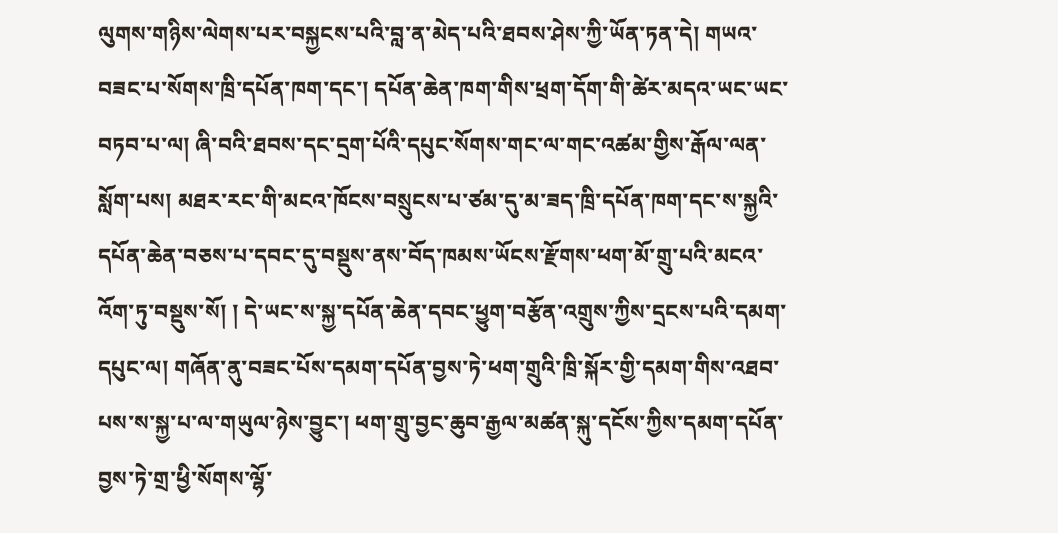ལུགས་གཉིས་ལེགས་པར་བསྐྱངས་པའི་བླ་ན་མེད་པའི་ཐབས་ཤེས་ཀྱི་ཡོན་ཏན་དེ། གཡའ་བཟང་པ་སོགས་ཁྲི་དཔོན་ཁག་དང་། དཔོན་ཆེན་ཁག་གིས་ཕྲག་དོག་གི་ཚེར་མདའ་ཡང་ཡང་བཏབ་པ་ལ། ཞི་བའི་ཐབས་དང་དྲག་པོའི་དཔུང་སོགས་གང་ལ་གང་འཚམ་གྱིས་རྒོལ་ལན་སློག་པས། མཐར་རང་གི་མངའ་ཁོངས་བསྲུངས་པ་ཙམ་དུ་མ་ཟད་ཁྲི་དཔོན་ཁག་དང་ས་སྐྱའི་དཔོན་ཆེན་བཅས་པ་དབང་དུ་བསྡུས་ནས་བོད་ཁམས་ཡོངས་རྫོགས་ཕག་མོ་གྲུ་པའི་མངའ་འོག་ཏུ་བསྡུས་སོ། ། དེ་ཡང་ས་སྐྱ་དཔོན་ཆེན་དབང་ཕྱུག་བརྩོན་འགྲུས་ཀྱིས་དྲངས་པའི་དམག་དཔུང་ལ། གཞོན་ནུ་བཟང་པོས་དམག་དཔོན་བྱས་ཏེ་ཕག་གྲུའི་ཁྲི་སྐོར་གྱི་དམག་གིས་འཐབ་པས་ས་སྐྱ་པ་ལ་གཡུལ་ཉེས་བྱུང་། ཕག་གྲུ་བྱང་ཆུབ་རྒྱལ་མཚན་སྐུ་དངོས་ཀྱིས་དམག་དཔོན་བྱས་ཏེ་གྲ་ཕྱི་སོགས་ལྷོ་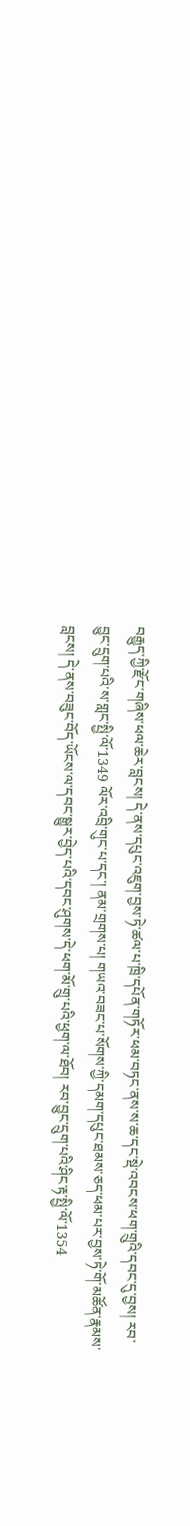བརྒྱུད་ཀྱི་རྫོང་གཞིས་ཕལ་ཆེར་བླངས། དེ་ནས་དཔུང་འཇུག་བྱས་ཏེ་ཚལ་པ་ཁྲི་དཔོན་གཏོར་ཕམ་བཏང་ནས་ས་ཆ་དང་སྡེ་འབངས་ཕག་གྲུའི་དབང་དུ་བྱས། རབ་བྱུང་དྲུག་པའི་ས་གླང་སྤྱི་ལོ་1349 ལོར་འབྲི་གུང་པ་དང་། ནམ་གྲགས་པ། གཡའ་བཟང་པ་སོགས་ཀྱི་དམག་དཔུང་ཐམས་ཅད་ཕམ་པར་བྱས་ཏེ་གོ་མཚོན་རྣམས་བླངས། དེ་ནས་བཟུང་བོད་ཡོངས་ལ་དབང་སྒྱུར་བྱེད་པའི་དབང་ཤུགས་དེ་ཕག་མོ་གྲུ་པའི་ཕྱག་ལ་ཐོབ། རབ་བྱུང་དྲུག་པའི་ཤིང་རྟ་སྤྱི་ལོ་1354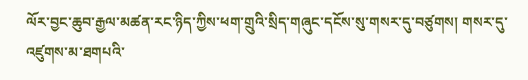ལོར་བྱང་ཆུབ་རྒྱལ་མཚན་རང་ཉིད་ཀྱིས་ཕག་གྲུའི་སྲིད་གཞུང་དངོས་སུ་གསར་དུ་བཙུགས། གསར་དུ་འཛུགས་མ་ཐགཔའི་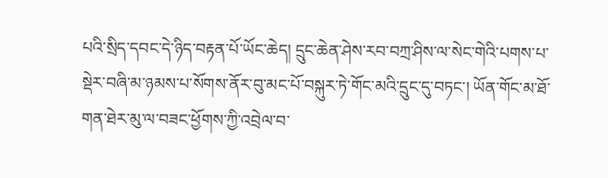པའི་སྲིད་དབང་དེ་ཉིད་བརྟན་པོ་ཡོང་ཆེད། དྲུང་ཆེན་ཤེས་རབ་བཀྲ་ཤིས་ལ་སེང་གེའི་པགས་པ་སྡེར་བཞི་མ་ཉམས་པ་སོགས་ནོར་བུ་མང་པོ་བསྐུར་ཏེ་གོང་མའི་དྲུང་དུ་བཏང་། ཡོན་གོང་མ་ཐོ་གན་ཐེར་མུ་ལ་བཟང་ཕྱོགས་ཀྱི་འབྲེལ་བ་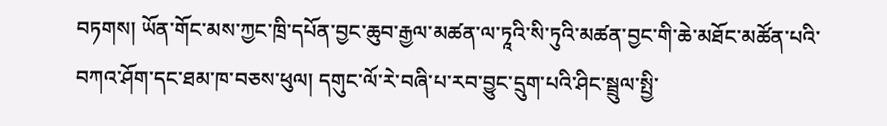བཏགས། ཡོན་གོང་མས་ཀྱང་ཁྲི་དཔོན་བྱང་ཆུབ་རྒྱལ་མཚན་ལ་ཏཱའི་སི་ཏུའི་མཚན་བྱང་གི་ཆེ་མཐོང་མཚོན་པའི་བཀའ་ཤོག་དང་ཐམ་ཁ་བཅས་ཕུལ། དགུང་ལོ་རེ་བཞི་པ་རབ་བྱུང་དྲུག་པའི་ཤིང་སྦྲུལ་སྤྱི་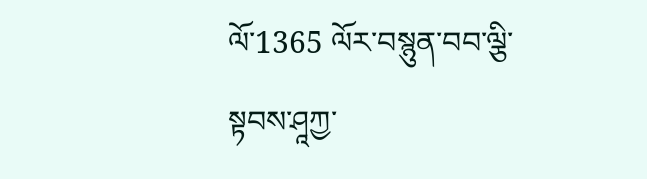ལོ་1365 ལོར་བསྙུན་བབ་ལྕི་སྟབས་ཤཱཀྱ་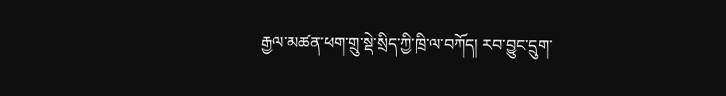རྒྱལ་མཚན་ཕག་གྲུ་སྡེ་སྲིད་ཀྱི་ཁྲི་ལ་བཀོད། རབ་བྱུང་དྲུག་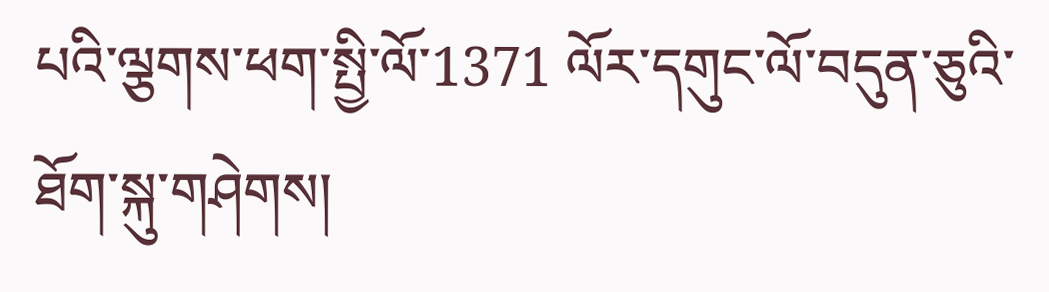པའི་ལྕགས་ཕག་སྤྱི་ལོ་1371 ལོར་དགུང་ལོ་བདུན་ཅུའི་ཐོག་སྐུ་གཤེགས།